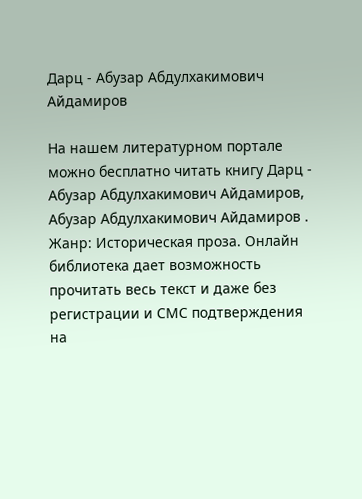Дарц - Абузар Абдулхакимович Айдамиров

На нашем литературном портале можно бесплатно читать книгу Дарц - Абузар Абдулхакимович Айдамиров, Абузар Абдулхакимович Айдамиров . Жанр: Историческая проза. Онлайн библиотека дает возможность прочитать весь текст и даже без регистрации и СМС подтверждения на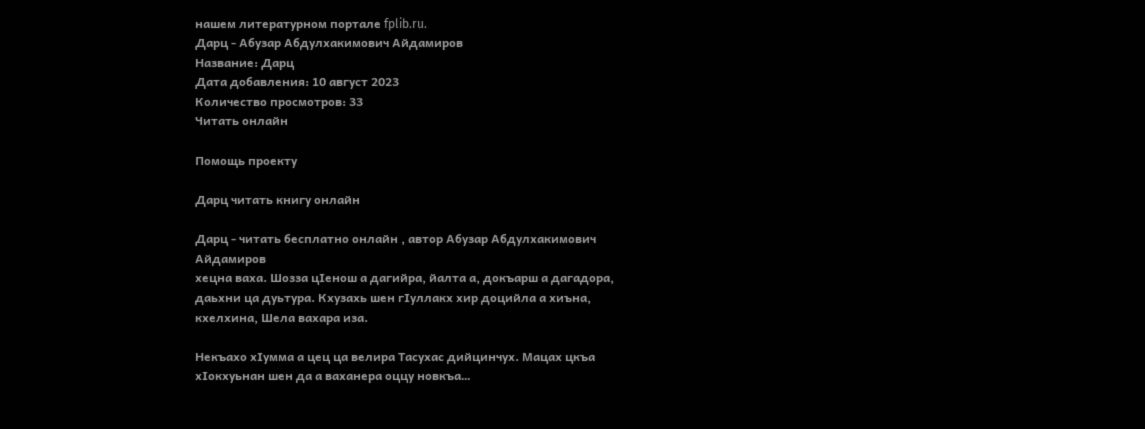нашем литературном портале fplib.ru.
Дарц - Абузар Абдулхакимович Айдамиров
Название: Дарц
Дата добавления: 10 август 2023
Количество просмотров: 33
Читать онлайн

Помощь проекту

Дарц читать книгу онлайн

Дарц - читать бесплатно онлайн , автор Абузар Абдулхакимович Айдамиров
хецна ваха. Шозза цIенош а дагийра, йалта а, докъарш а дагадора, даьхни ца дуьтура. Кхузахь шен гIуллакх хир доцийла а хиъна, кхелхина, Шела вахара иза.

Некъахо хIумма а цец ца велира Тасухас дийцинчух. Мацах цкъа хIокхуьнан шен да а ваханера оццу новкъа…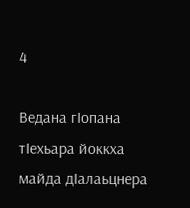4

Ведана гIопана тIехьара йоккха майда дIалаьцнера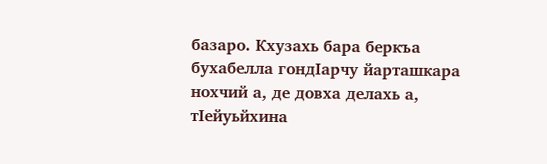базаро. Кхузахь бара беркъа бухабелла гондIарчу йарташкара нохчий а, де довха делахь а, тIейуьйхина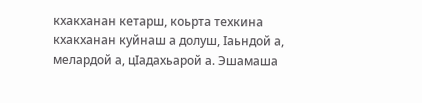кхакханан кетарш, коьрта техкина кхакханан куйнаш а долуш, Iаьндой а, мелардой а, цIадахьарой а. Эшамаша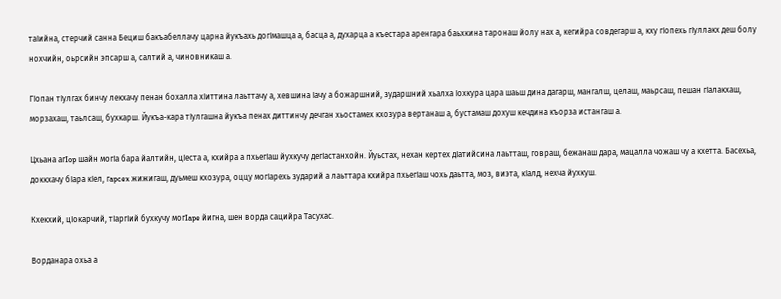таIийна, стерчий санна Бециш бакъабеллачу царна йукъахь догIмашца а, басца а, духарца а къестара аренгара баьхкина таронаш йолу нах а, кегийра совдегарш а, кху гIопехь гIуллакх деш болу нохчийн, оьрсийн эпсарш а, салтий а, чиновникаш а.

ГIопан тIулгах бинчу лекхачу пенан бохалла хIиттина лаьттачу а, хевшина Iачу а божаршний, зударшний хьалха Iохкура цара шаьш дина дагарш, мангалш, целаш, маьрсаш, пешан гIалакхаш, морзахаш, таьлсаш, бухкарш. Йукъа-кара тIулгашна йукъа пенах диттинчу дечган хьостамех кхозура вертанаш а, бустамаш дохуш кечдина къорза истангаш а.

Цхьана aгIop шайн могIа бара йалтийн, цIеста а, кхийра а пхьегIаш йухкучу дегIастанхойн. Йуьстах, нехан кертех дIатийсина лаьтташ, говраш, бежанаш дара, мацалла чожаш чу а кхетта. Басехьа, доккхачу бIара кIел, гapcex жижигаш, дуьмеш кхозура, оццу могIарехь зударий а лаьттара кхийра пхьегIаш чохь даьтта, моз, виэта, кIалд, нехча йухкуш.

Кхекхий, цIокарчий, тIаргIий бухкучу мoгIape йигна, шен ворда сацийра Тасухас.

Ворданара охьа а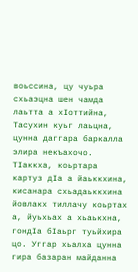воьссина, цу чуьра схьаэцна шен чамда лаьтта а хIоттийна, Тасухин куьг лаьцна, цунна даггара баркалла элира некъахочо. ТIаккха, коьртара картуз дIа а йаьккхина, кисанара схьадаьккхина йовлакх тиллачу коьртах а, йуьхьах а хьаькхна, гондIа бIаьрг туьйхира цо. Уггар хьалха цунна гира базаран майданна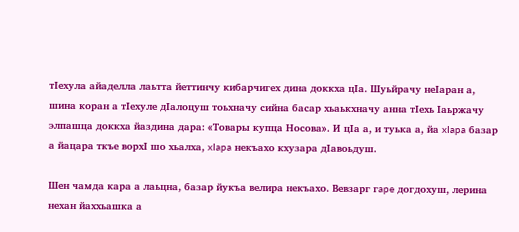тIехула айаделла лаьтта йеттинчу кибарчигех дина доккха цIа. Шуьйрачу неIаран а, шина коран а тIехуле дIалоцуш тоьхначу сийна басар хьаькхначу анна тIехь Iaьpжачу элпашца доккха йаздина дара: «Товары купца Носова». И цIа а, и туька а, йа xIapa базар а йацара ткъе ворхI шо хьалха, xIapa некъахо кхузара дIавоьдуш.

Шен чамда кара а лаьцна, базар йукъа велира некъахо. Вевзарг гape догдохуш, лерина нехан йаххьашка а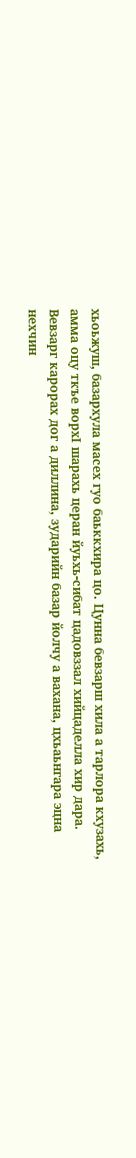хьоьжуш, базархула масех гуо баьккхира цо. Цунна бевзарш хила а тарлора кхузахь, амма оцу ткъе ворхI шарахь церан йуьхь-сибат цадовззал хийцаделла хир дара. Вевзарг карорах дог а диллина, зударийн базар йолчу а вахана, цхьаьнгара эцна нехчин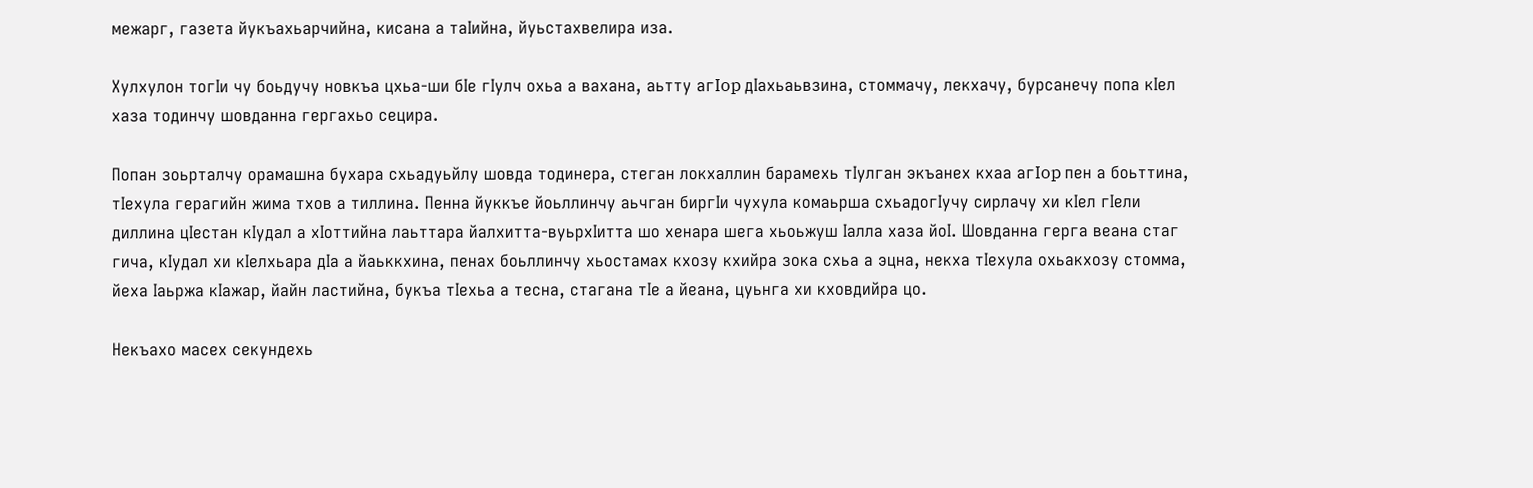межарг, газета йукъахьарчийна, кисана а таIийна, йуьстахвелира иза.

Хулхулон тогIи чу боьдучу новкъа цхьа-ши бIе гIулч охьа а вахана, аьтту aгIop дIахьаьвзина, стоммачу, лекхачу, бурсанечу попа кIел хаза тодинчу шовданна гергахьо сецира.

Попан зоьрталчу орамашна бухара схьадуьйлу шовда тодинера, стеган локхаллин барамехь тIулган экъанех кхаа aгIop пен а боьттина, тIехула герагийн жима тхов а тиллина. Пенна йуккъе йоьллинчу аьчган биргIи чухула комаьрша схьадогIучу сирлачу хи кIел гIели диллина цIестан кIудал а хIоттийна лаьттара йалхитта-вуьрхIитта шо хенара шега хьоьжуш Iалла хаза йоI. Шовданна герга веана стаг гича, кIудал хи кIелхьара дIа а йаьккхина, пенах боьллинчу хьостамах кхозу кхийра зока схьа а эцна, некха тIехула охьакхозу стомма, йеха Iаьржа кIажар, йайн ластийна, букъа тIехьа а тесна, стагана тIе а йеана, цуьнга хи кховдийра цо.

Некъахо масех секундехь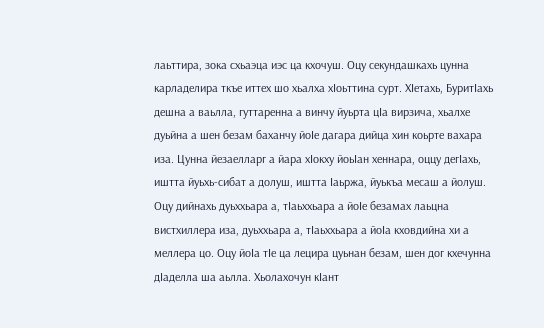лаьттира, зока схьаэца иэс ца кхочуш. Оцу секундашкахь цунна карладелира ткъе иттех шо хьалха хIоьттина сурт. ХIетахь, БуритIахь дешна а ваьлла, гуттаренна а винчу йуьрта цIа вирзича, хьалхе дуьйна а шен безам баханчу йоIе дагара дийца хин коьрте вахара иза. Цунна йезаелларг а йара хIокху йоьIан хеннара, оццу дегIахь, иштта йуьхь-сибат а долуш, иштта Iаьржа, йуькъа месаш а йолуш. Оцу дийнахь дуьххьара а, тIaьxхьара а йоIе безамах лаьцна вистхиллера иза, дуьххьара а, тIаьххьара а йоIа кховдийна хи а меллера цо. Оцу йоIа тIе ца лецира цуьнан безам, шен дог кхечунна дIаделла ша аьлла. Хьолахочун кIант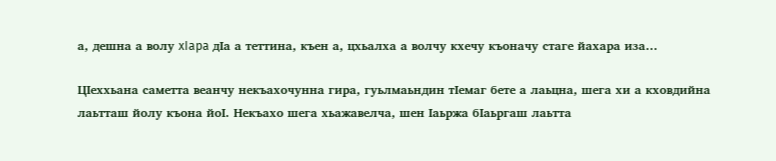а, дешна а волу xIapa дIа а теттина, къен а, цхьалха а волчу кхечу къоначу стаге йахара иза…

ЦIеххьана саметта веанчу некъахочунна гира, гуьлмаьндин тIемаг бете а лаьцна, шега хи а кховдийна лаьтташ йолу къона йоI. Некъахо шега хьажавелча, шен Iаьржа бIаьргаш лаьтта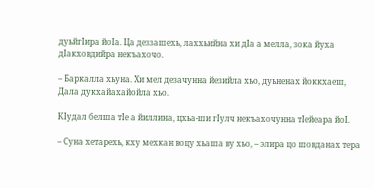дуьйгIира йоIа. Ца деззашехь, лаххьийна хи дIа а мелла, зока йуха дIакховдийра некъахочо.

– Баркалла хьуна. Хи мел дезачунна йезийла хьо, дуьненах йоккхаеш, Дала дукхайахайойла хьо.

КIудал белша тIе а йиллина, цхьа-ши гIулч некъахочунна тIейеара йоI.

– Суна хетарехь, кху мехкан воцу хьаша ву хьо, – элира цо шовданах тера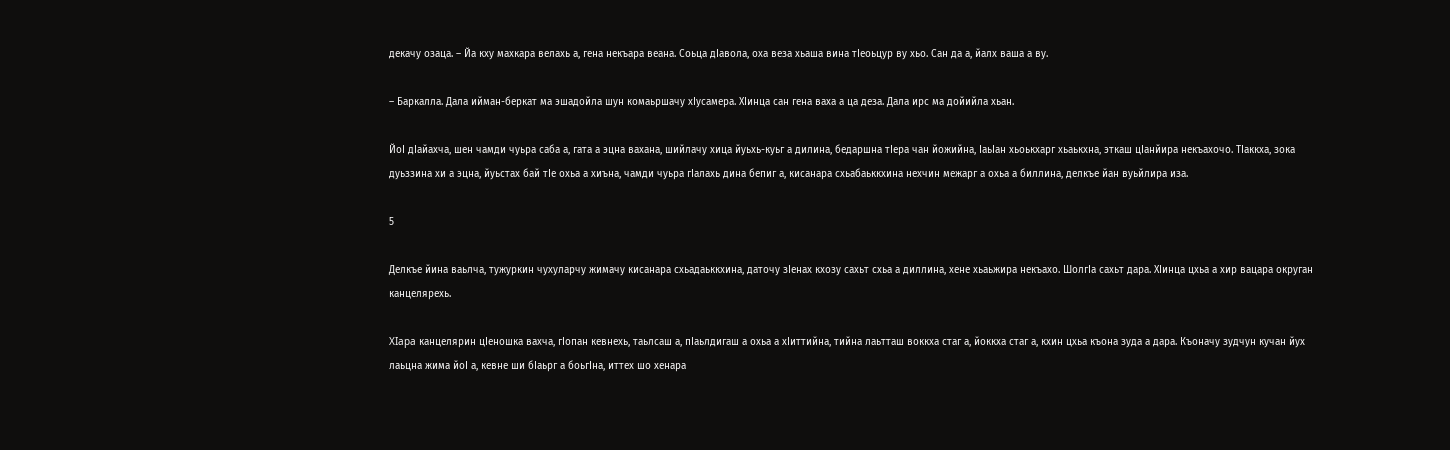декачу озаца. – Йа кху махкара велахь а, гена некъара веана. Соьца дIавола, оха веза хьаша вина тIеоьцур ву хьо. Сан да а, йалх ваша а ву.

– Баркалла. Дала ийман-беркат ма эшадойла шун комаьршачу хIусамера. ХIинца сан гена ваха а ца деза. Дала ирс ма дойийла хьан.

ЙоI дIайахча, шен чамди чуьра саба а, гата а эцна вахана, шийлачу хица йуьхь-куьг а дилина, бедаршна тIера чан йожийна, IаьIан хьоькхарг хьаькхна, эткаш цIанйира некъахочо. ТIаккха, зока дуьззина хи а эцна, йуьстах бай тIе охьа а хиъна, чамди чуьра гIалахь дина бепиг а, кисанара схьабаьккхина нехчин межарг а охьа а биллина, делкъе йан вуьйлира иза.

5

Делкъе йина ваьлча, тужуркин чухуларчу жимачу кисанара схьадаьккхина, даточу зIенах кхозу сахьт схьа а диллина, хене хьаьжира некъахо. ШолгIа сахьт дара. ХIинца цхьа а хир вацара округан канцелярехь.

XIapa канцелярин цIеношка вахча, гIопан кевнехь, таьлсаш а, пIаьлдигаш а охьа а хIиттийна, тийна лаьтташ воккха стаг а, йоккха стаг а, кхин цхьа къона зуда а дара. Къоначу зудчун кучан йух лаьцна жима йоI а, кевне ши бIаьрг а боьгIна, иттех шо хенара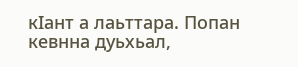кIант а лаьттара. Попан кевнна дуьхьал,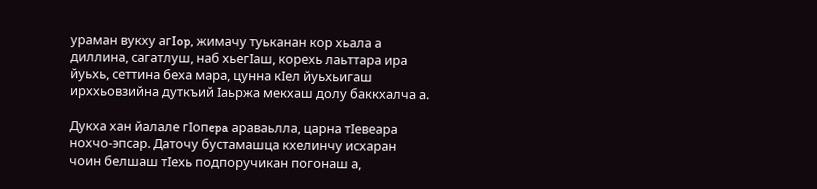ураман вукху aгIop, жимачу туьканан кор хьала а диллина, сагатлуш, наб хьегIаш, корехь лаьттара ира йуьхь, сеттина беха мара, цунна кIел йуьхьигаш ирххьовзийна дуткъий Iаьржа мекхаш долу баккхалча а.

Дукха хан йалале гIoпepa араваьлла, царна тIевеара нохчо-эпсар. Даточу бустамашца кхелинчу исхаран чоин белшаш тIехь подпоручикан погонаш а,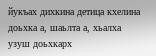йукъах дихкина детица кхелина доьхка а, шаьлта а, хьалха узуш доьхкарх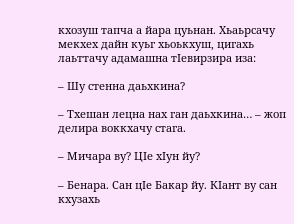кхозуш тапча а йара цуьнан. Хьаьрсачу мекхех дайн куьг хьоькхуш, цигахь лаьттачу адамашна тIевирзира иза:

– Шу стенна даьхкина?

– Тхешан лецна нах ган даьхкина… – жоп делира воккхачу стага.

– Мичара ву? ЦIе хIун йу?

– Бенара. Сан цIе Бакар йу. КIант ву сан кхузахь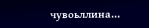чувоьллина…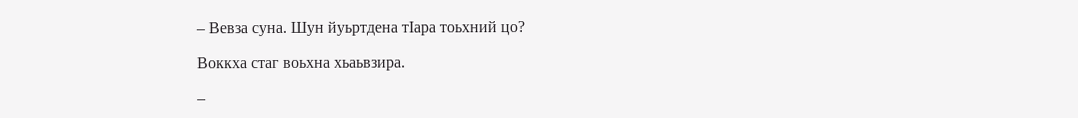– Вевза суна. Шун йуьртдена тIара тоьхний цо?

Воккха стаг воьхна хьаьвзира.

–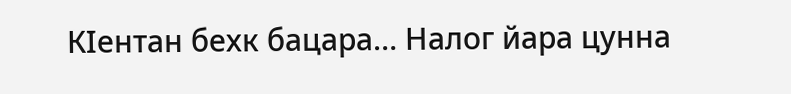КIентан бехк бацара… Налог йара цунна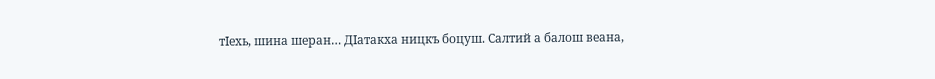тIехь, шина шеран… ДIатакха ницкъ боцуш. Салтий а балош веана,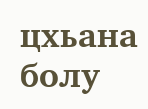цхьана болу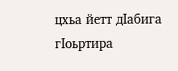цхьа йетт дIабига гIоьртира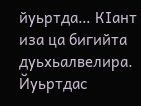йуьртда… КIант иза ца бигийта дуьхьалвелира. Йуьртдас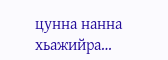цунна нанна хьажийра…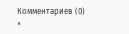Комментариев (0)
×